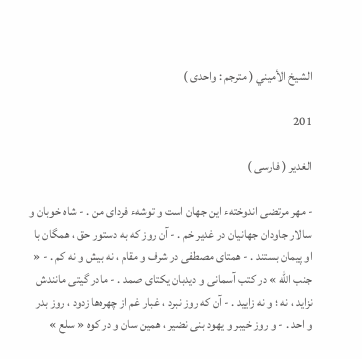الشيخ الأميني ( مترجم : واحدى )

201

الغدير ( فارسى )

- مهر مرتضى اندوختهء اين جهان است و توشهء فرداى من . - شاه خوبان و سالار جاودان جهانيان در غدير خم . - آن روز كه به دستور حق ، همگان با او پيمان بستند . - همتاى مصطفى در شرف و مقام ، نه بيش و نه كم . - « جنب اللّه » در كتب آسمانى و ديدبان يكتاى صمد . - مادر گيتى مانندش نزايد ، نه ؛ و نه زاييد . - آن كه روز نبرد ، غبار غم از چهره‌ها زدود ، روز بدر و احد . - و روز خيبر و يهود بنى نضير ، همين سان و در كوه « سلع »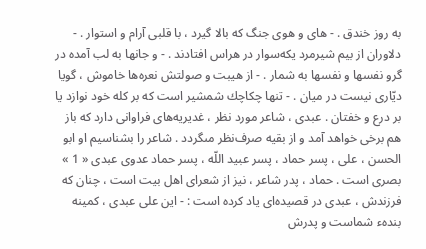به روز خندق . - هاى و هوى جنگ كه بالا گيرد ، با قلبى آرام و استوار . - دلاوران از بيم شيرمرد يكه‌سوار در هراس افتادند . - و جانها به لب آمده در گرو نفسها و نفسها به شمار . - از هيبت و صولتش نعره‌ها خاموش ، گويا ديّارى نيست در ميان . - تنها چكاچك شمشير است كه بر كله خود نوازد يا بر درع و خفتان . عبدى ، شاعر مورد نظر ، غديريه‌هاى فراوانى دارد كه باز هم برخى خواهد آمد و از بقيه صرف‌نظر مىگردد . شاعر را بشناسيم او ابو الحسن ، على ، پسر حماد ، پسر عبيد اللّه ، پسر حماد عدوى عبدى « 1 » بصرى است . حماد ، پدر شاعر ، نيز از شعراى اهل بيت است ، چنان كه فرزندش ، عبدى در قصيده‌اى ياد كرده است : - اين على عبدى ، كمينه بندهء شماست و پدرش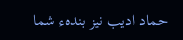حماد اديب نيز بندهء شما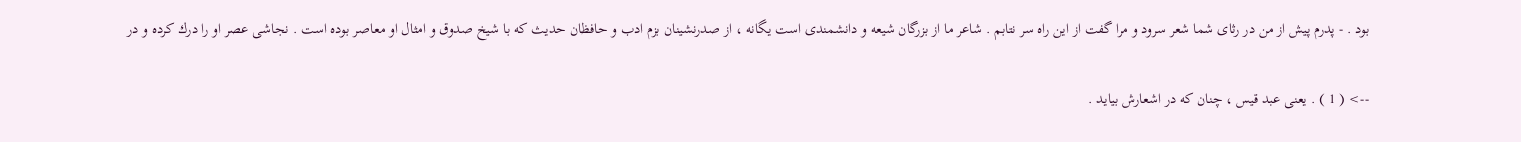بود . - پدرم پيش از من در رثاى شما شعر سرود و مرا گفت از اين راه سر نتابم . شاعر ما از بزرگان شيعه و دانشمندى است يگانه ، از صدرنشينان بزم ادب و حافظان حديث كه با شيخ صدوق و امثال او معاصر بوده است . نجاشى عصر او را درك كرده و در

--> ( 1 ) . يعنى عبد قيس ، چنان كه در اشعارش بيايد .